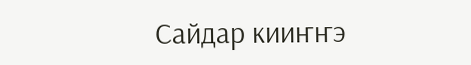Сайдар кииҥҥэ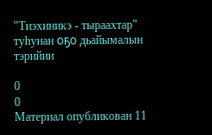"Тиэхиникэ - тыраахтар" туһунан оҕо дьайымалын тэрийии

0
0
Материал опубликован 11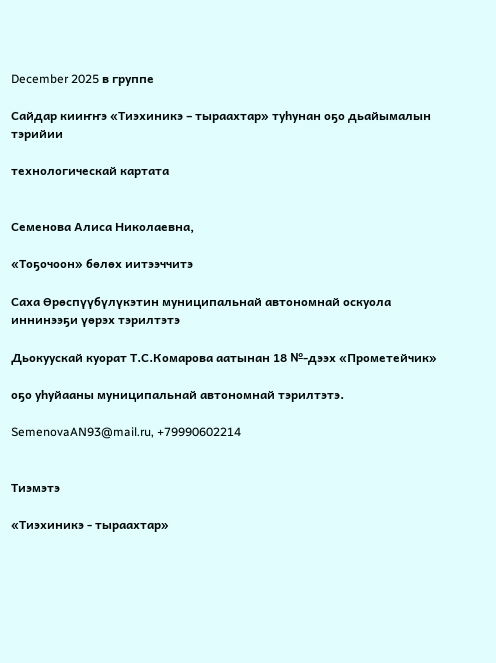December 2025 в группе

Сайдар кииҥҥэ «Тиэхиникэ – тыраахтар» туһунан оҕо дьайымалын тэрийии

технологическай картата


Семенова Алиса Николаевна,

«Тоҕочоон» бөлөх иитээччитэ

Саха Өрөспүүбүлүкэтин муниципальнай автономнай оскуола иннинээҕи үөрэх тэрилтэтэ

Дьокуускай куорат Т.С.Комарова аатынан 18 №-дээх «Прометейчик»

оҕо уһуйааны муниципальнай автономнай тэрилтэтэ.

SemenovaAN93@mail.ru, +79990602214


Тиэмэтэ

«Тиэхиникэ - тыраахтар»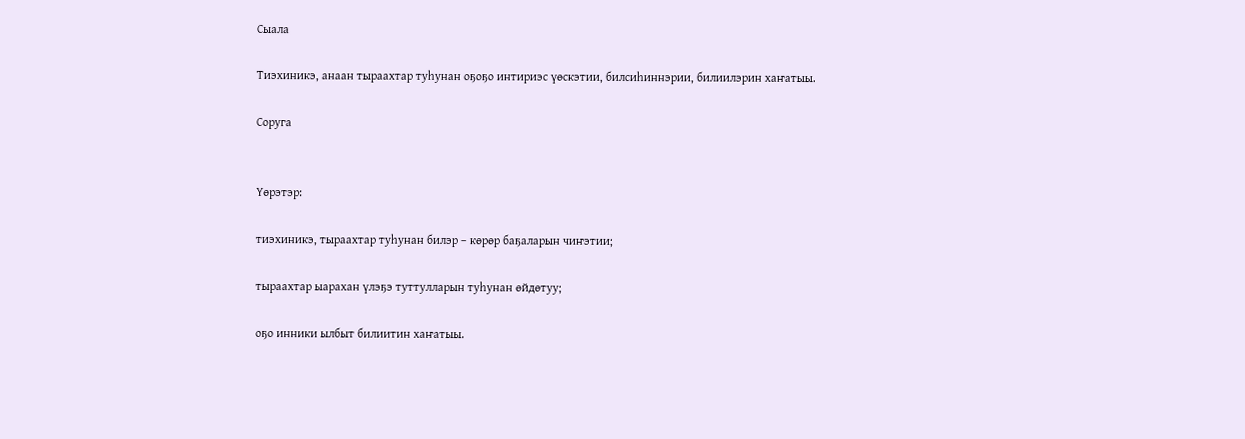Сыала

Тиэхиникэ, анаан тыраахтар туһунан оҕоҕо интириэс үөскэтии, билсиһиннэрии, билиилэрин хаҥатыы.

Соруга


Үөрэтэр:

тиэхиникэ, тыраахтар туһунан билэр – көрөр баҕаларын чиҥэтии;

тыраахтар ыарахан үлэҕэ туттулларын туһунан өйдөтуу;

оҕо инники ылбыт билиитин хаҥатыы.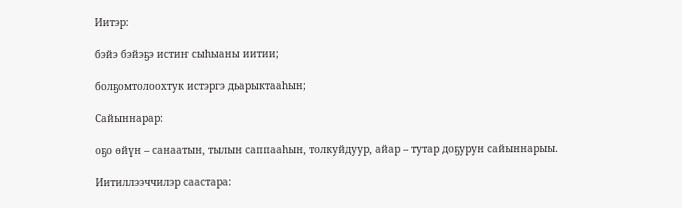Иитэр:

бэйэ бэйэҕэ истиҥ сыһыаны иитии;

болҕомтолоохтук истэргэ дьарыктааһын;

Сайыннарар:

оҕо өйүн – санаатын, тылын саппааһын, толкуйдуур, айар – тутар доҕурун сайыннарыы.

Иитиллээччилэр саастара: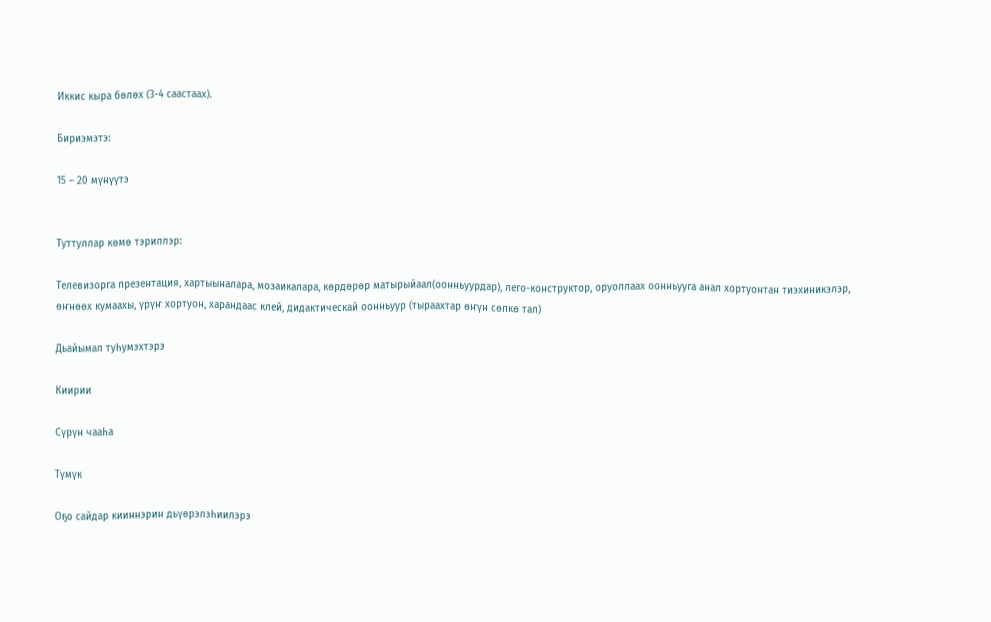Иккис кыра бөлөх (3-4 саастаах).

Бириэмэтэ:

15 – 20 мүнүүтэ


Туттуллар көмө тэриллэр:

Телевизорга презентация, хартыыналара, мозаикалара, көрдөрөр матырыйаал(оонньуурдар), лего-конструктор, оруоллаах оонньууга анал хортуонтан тиэхиникэлэр, өҥнөөх кумаахы, үрүҥ хортуон, харандаас клей, дидактическай оонньуур (тыраахтар өҥүн сөпкө тал)

Дьайымал туһумэхтэрэ

Киирии

Сүрүн чааһа

Түмүк

Оҕо сайдар кииннэрин дьүөрэлэһиилэрэ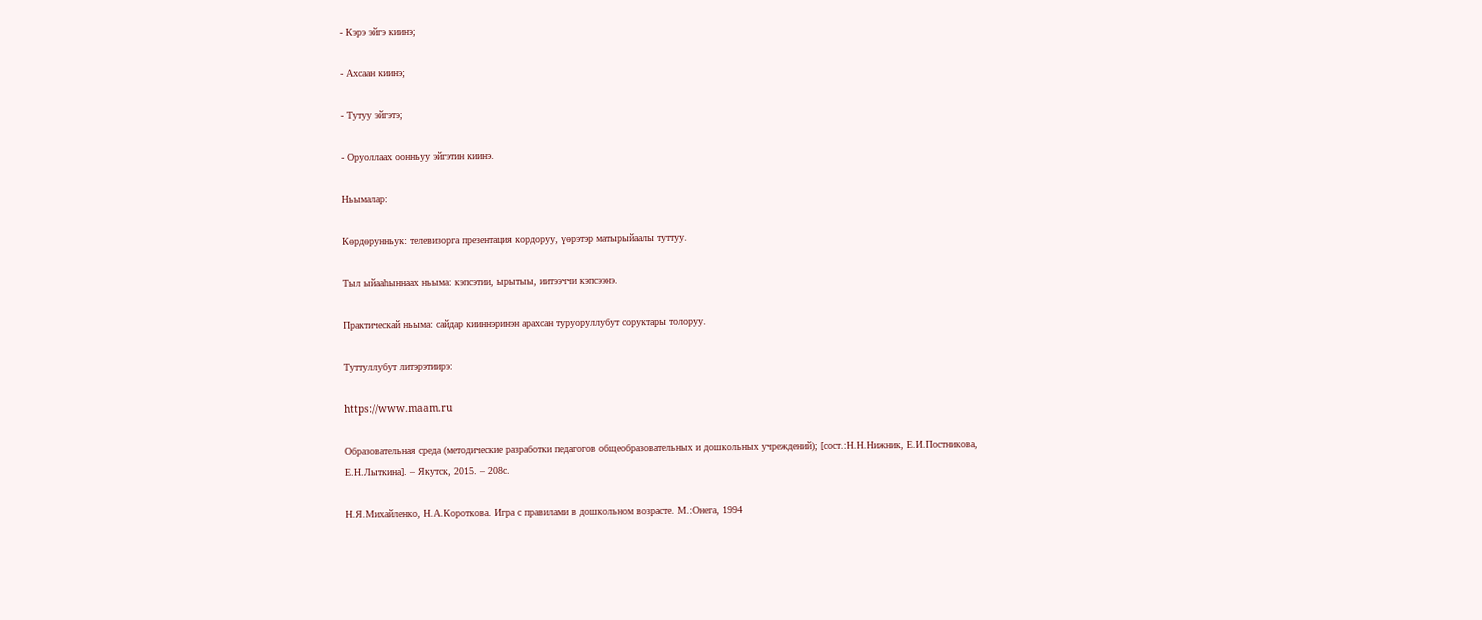- Кэрэ эйгэ киинэ;

- Ахсаан киинэ;

- Тутуу эйгэтэ;

- Оруоллаах оонньуу эйгэтин киинэ.

Ньымалар:

Көрдөрунньук: телевизорга презентация кордоруу, үөрэтэр матырыйаалы туттуу.

Тыл ыйааһыннаах ньыма: кэпсэтии, ырытыы, иитээччи кэпсээнэ.

Практическай ньыма: сайдар кииннэринэн арахсан туруоруллубут соруктары толоруу.

Туттуллубут литэрэтиирэ:

https://www.maam.ru

Образовательная среда (методические разработки педагогов общеобразовательных и дошкольных учреждений); [сост.:Н.Н.Нижник, Е.И.Постникова, Е.Н.Лыткина]. – Якутск, 2015. – 208с.

Н.Я.Михайленко, Н.А.Короткова. Игра с правилами в дошкольном возрасте. М.:Онега, 1994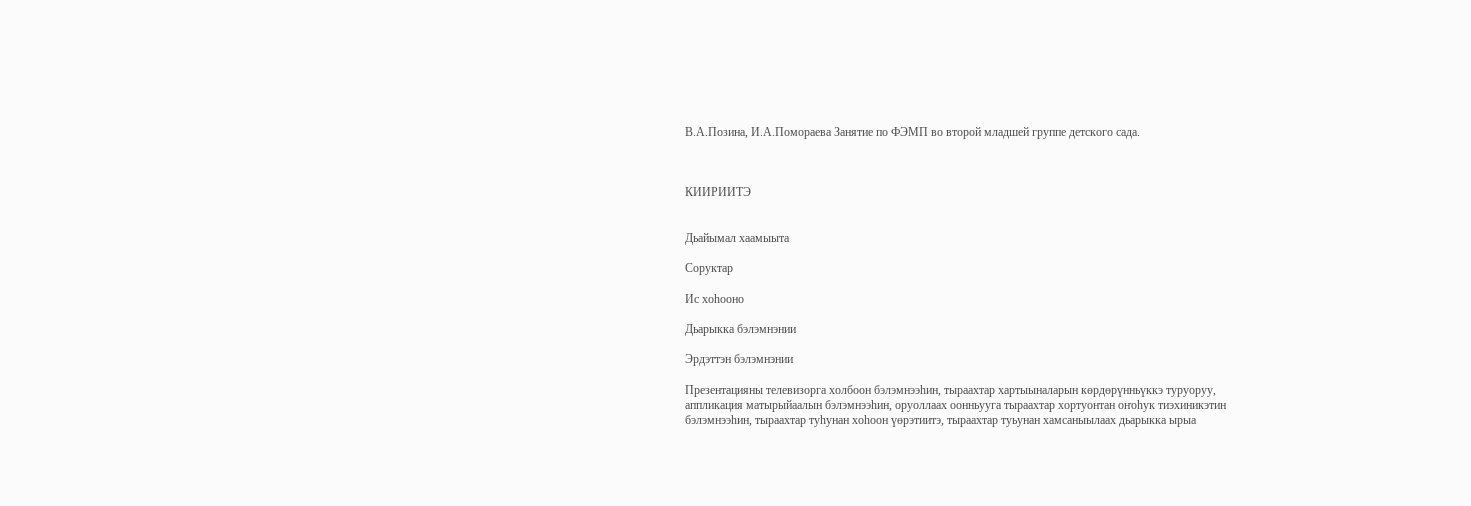В.А.Позина, И.А.Помораева Занятие по ФЭМП во второй младшей группе детского сада.



КИИРИИТЭ


Дьайымал хаамыыта

Соруктар

Ис хоһооно

Дьарыкка бэлэмнэнии

Эрдэттэн бэлэмнэнии

Презентацияны телевизорга холбоон бэлэмнээһин, тыраахтар хартыыналарын көрдөрүнньүккэ туруоруу, аппликация матырыйаалын бэлэмнээһин, оруоллаах оонньууга тыраахтар хортуонтан оҥоһук тиэхиникэтин бэлэмнээһин, тыраахтар туһунан хоһоон үөрэтиитэ, тыраахтар туьунан хамсаныылаах дьарыкка ырыа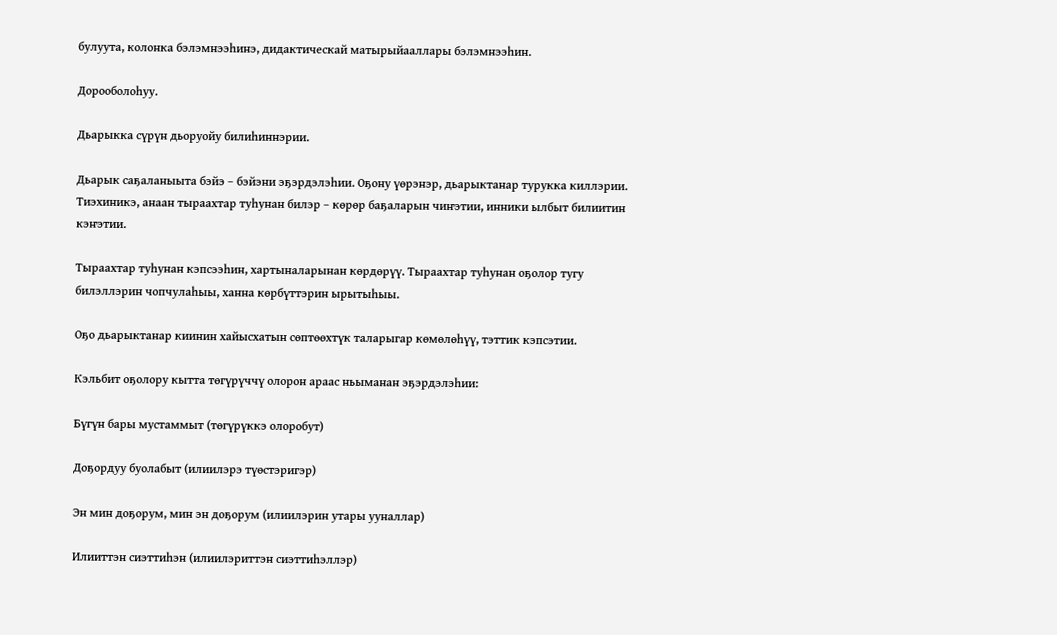булуута, колонка бэлэмнээһинэ, дидактическай матырыйааллары бэлэмнээһин.

Дорооболоһуу.

Дьарыкка сүрүн дьоруойу билиһиннэрии.

Дьарык саҕаланыыта бэйэ – бэйэни эҕэрдэлэһии. Оҕону үөрэнэр, дьарыктанар турукка киллэрии. Тиэхиникэ, анаан тыраахтар туһунан билэр – көрөр баҕаларын чиҥэтии, инники ылбыт билиитин кэҥэтии.

Тыраахтар туһунан кэпсээһин, хартыналарынан көрдөрүү. Тыраахтар туһунан оҕолор тугу билэллэрин чопчулаһыы, ханна көрбүттэрин ырытыһыы.

Оҕо дьарыктанар киинин хайысхатын сөптөөхтүк таларыгар көмөлөһүү, тэттик кэпсэтии.

Кэльбит оҕолору кытта төгүрүччү олорон араас ньыманан эҕэрдэлэһии:

Бүгүн бары мустаммыт (төгүрүккэ олоробут)

Доҕордуу буолабыт (илиилэрэ түөстэригэр)

Эн мин доҕорум, мин эн доҕорум (илиилэрин утары ууналлар)

Илииттэн сиэттиһэн (илиилэриттэн сиэттиһэллэр)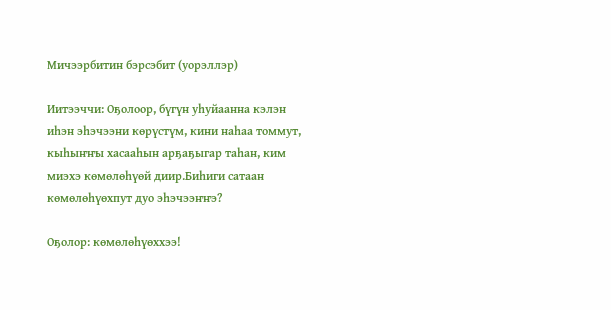Мичээрбитин бэрсэбит (уорэллэр)

Иитээччи: Оҕолоор, бүгүн уһуйаанна кэлэн иһэн эһэчээни көрүстүм, кини наһаа томмут, кыһыҥҥы хасааһын арҕаҕыгар таһан, ким миэхэ көмөлөһүөй диир.Биһиги сатаан көмөлөһүөхпут дуо эһэчээҥҥэ?

Оҕолор: көмөлөһүөххээ!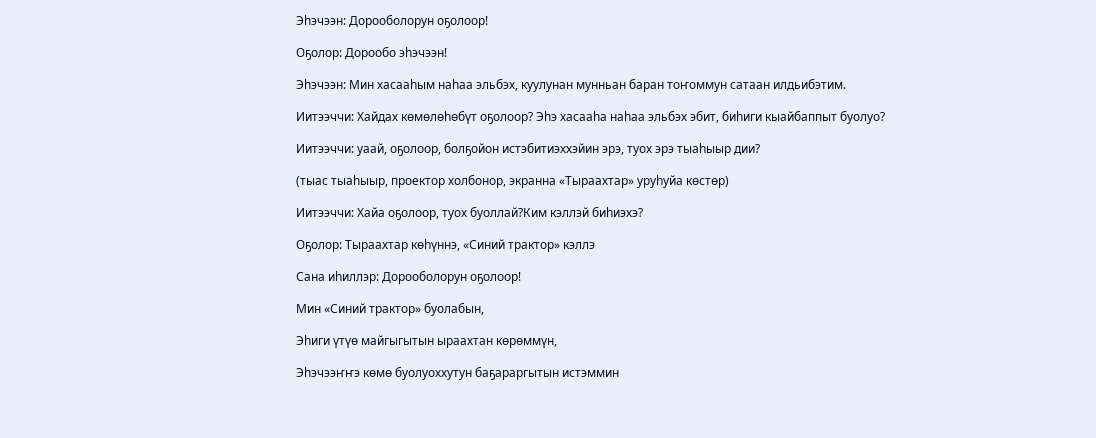Эһэчээн: Дорооболорун оҕолоор!

Оҕолор: Дорообо эһэчээн!

Эһэчээн: Мин хасааһым наһаа эльбэх, куулунан мунньан баран тоҥоммун сатаан илдьибэтим.

Иитээччи: Хайдах көмөлөһөбүт оҕолоор? Эһэ хасааһа наһаа эльбэх эбит, биһиги кыайбаппыт буолуо?

Иитээччи: уаай, оҕолоор, болҕойон истэбитиэххэйин эрэ, туох эрэ тыаһыыр дии?

(тыас тыаһыыр, проектор холбонор, экранна «Тыраахтар» уруһуйа көстөр)

Иитээччи: Хайа оҕолоор, туох буоллай?Ким кэллэй биһиэхэ?

Оҕолор: Тыраахтар көһүннэ, «Синий трактор» кэллэ

Сана иһиллэр: Дорооболорун оҕолоор!

Мин «Синий трактор» буолабын,

Эһиги үтүө майгыгытын ыраахтан көрөммүн,

Эһэчээҥҥэ көмө буолуоххутун баҕараргытын истэммин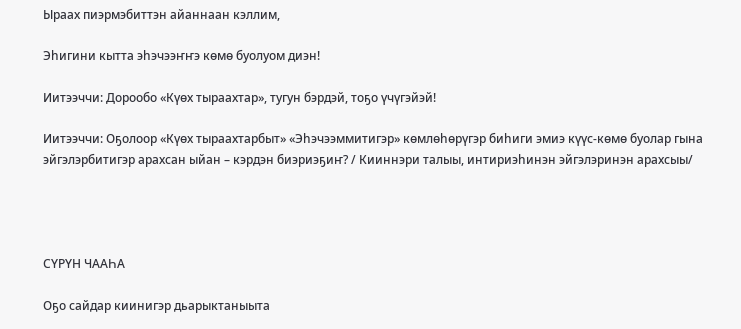Ыраах пиэрмэбиттэн айаннаан кэллим,

Эһигини кытта эһэчээҥҥэ көмө буолуом диэн!

Иитээччи: Дорообо «Күөх тыраахтар», тугун бэрдэй, тоҕо үчүгэйэй!

Иитээччи: Оҕолоор «Күөх тыраахтарбыт» «Эһэчээммитигэр» көмлөһөрүгэр биһиги эмиэ күүс-көмө буолар гына эйгэлэрбитигэр арахсан ыйан – кэрдэн биэриэҕиҥ? / Кииннэри талыы, интириэһинэн эйгэлэринэн арахсыы/




СҮРҮН ЧААҺА

Оҕо сайдар киинигэр дьарыктаныыта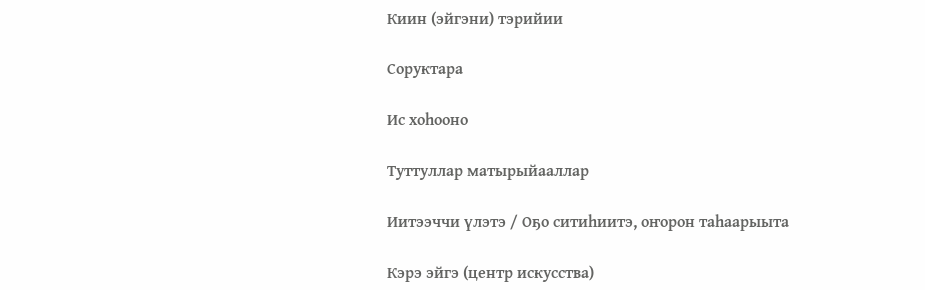Киин (эйгэни) тэрийии

Соруктара

Ис хоһооно

Туттуллар матырыйааллар

Иитээччи үлэтэ / Оҕо ситиһиитэ, оҥорон таһаарыыта

Кэрэ эйгэ (центр искусства)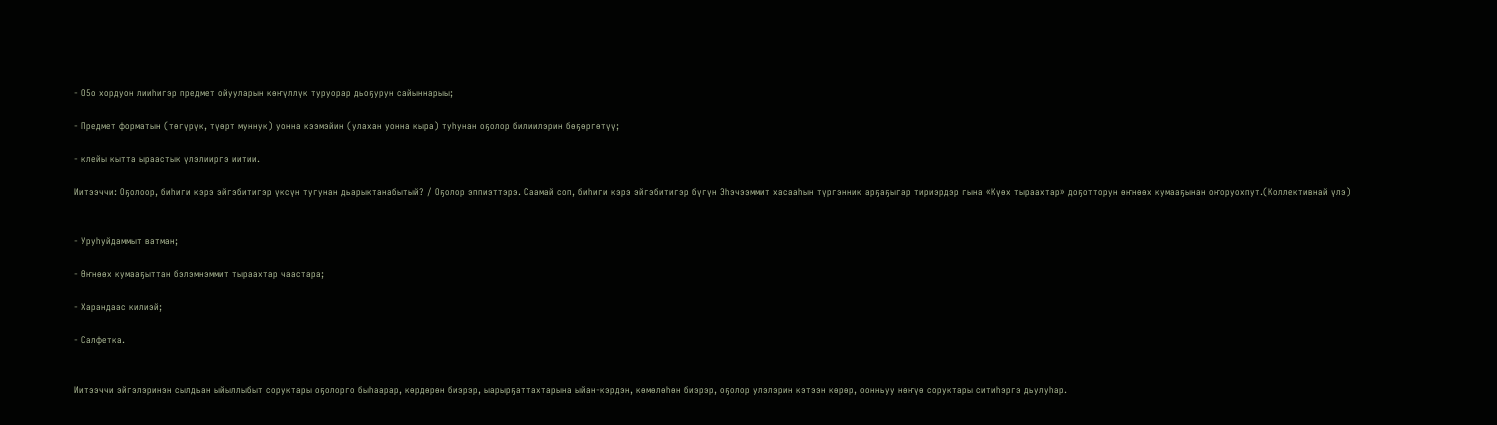- О5о хордуон лииһигэр предмет ойууларын көҥүллүк туруорар дьоҕурун сайыннарыы;

- Предмет форматын (төгүрүк, түөрт муннук) уонна кээмэйин (улахан уонна кыра) туһунан оҕолор билиилэрин бөҕөргөтүү;

- клейы кытта ыраастык үлэлииргэ иитии.

Иитээччи: Оҕолоор, биһиги кэрэ эйгэбитигэр үксүн тугунан дьарыктанабытый? / Оҕолор эппиэттэрэ. Саамай соп, биһиги кэрэ эйгэбитигэр бүгүн Эһэчээммит хасааһын түргэнник арҕаҕыгар тириэрдэр гына «Күөх тыраахтар» доҕотторун өҥнөөх кумааҕынан оҥоруохпут.(Коллективнай үлэ)


- Уруһуйдаммыт ватман;

- Өҥнөөх кумааҕыттан бэлэмнэммит тыраахтар чаастара;

- Харандаас килиэй;

- Салфетка.


Иитээччи эйгэлэринэн сылдьан ыйыллыбыт соруктары оҕолорго быһаарар, көрдөрөн биэрэр, ыарырҕаттахтарына ыйан-кэрдэн, көмөлөһөн биэрэр, оҕолор улэлэрин кэтээн көрөр, оонньуу нөҥүө соруктары ситиһэргэ дьулуһар.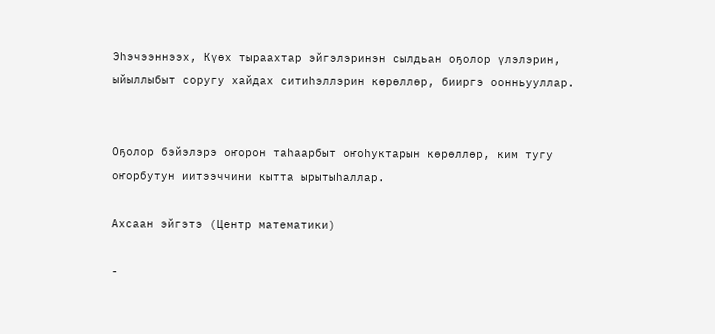Эһэчээннээх, Күөх тыраахтар эйгэлэринэн сылдьан оҕолор үлэлэрин, ыйыллыбыт соругу хайдах ситиһэллэрин көрөллөр, бииргэ оонньууллар.


Оҕолор бэйэлэрэ оҥорон таһаарбыт оҥоһуктарын көрөллөр, ким тугу оҥорбутун иитээччини кытта ырытыһаллар.

Ахсаан эйгэтэ (Центр математики)

-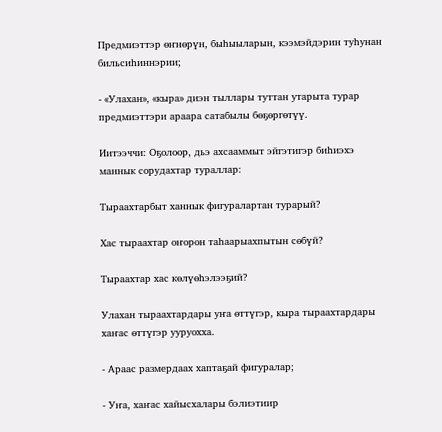Предмиэттэр өҥнөрүн, быһыыларын, кээмэйдэрин туһунан бильсиһиннэрии;

- «Улахан», «кыра» диэн тыллары туттан утарыта турар предмиэттэри араара сатабылы бөҕөргөтүү.

Иитээччи: Оҕолоор, дьэ ахсааммыт эйгэтигэр биһиэхэ маннык сорудахтар тураллар:

Тыраахтарбыт ханнык фигуралартан турарый?

Хас тыраахтар оҥорон таһаарыахпытын сөбүй?

Тыраахтар хас көлүөһэлээҕий?

Улахан тыраахтардары уҥа өттүгэр, кыра тыраахтардары хаҥас өттүгэр ууруохха.

- Араас размердаах хаптаҕай фигуралар;

- Уҥа, хаҥас хайысхалары бэлиэтиир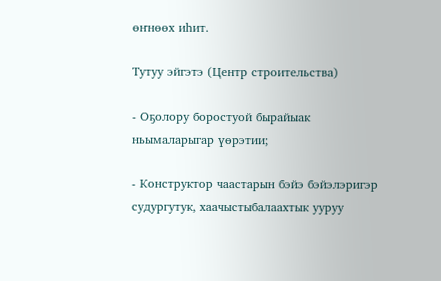өҥнөөх иһит.

Тутуу эйгэтэ (Центр строительства)

- Оҕолору боростуой бырайыак ньымаларыгар үөрэтии;

- Конструктор чаастарын бэйэ бэйэлэригэр судургутук, хаачыстыбалаахтык ууруу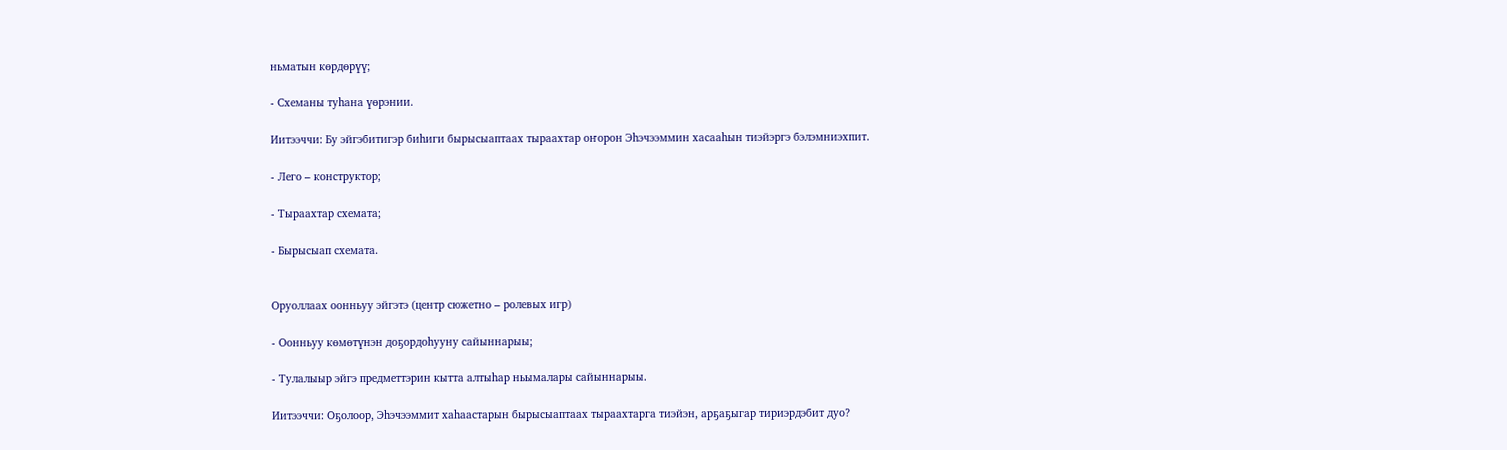ньматын көрдөрүү;

- Схеманы туһана үөрэнии.

Иитээччи: Бу эйгэбитигэр биһиги бырысыаптаах тыраахтар оҥорон Эһэчээммин хасааһын тиэйэргэ бэлэмниэхпит.

- Лего – конструктор;

- Тыраахтар схемата;

- Бырысыап схемата.


Оруоллаах оонньуу эйгэтэ (центр сюжетно – ролевых игр)

- Оонньуу көмөтүнэн доҕордоһууну сайыннарыы;

- Тулалыыр эйгэ предметтэрин кытта алтыһар ньымалары сайыннарыы.

Иитээччи: Оҕолоор, Эһэчээммит хаһаастарын бырысыаптаах тыраахтарга тиэйэн, арҕаҕыгар тириэрдэбит дуо?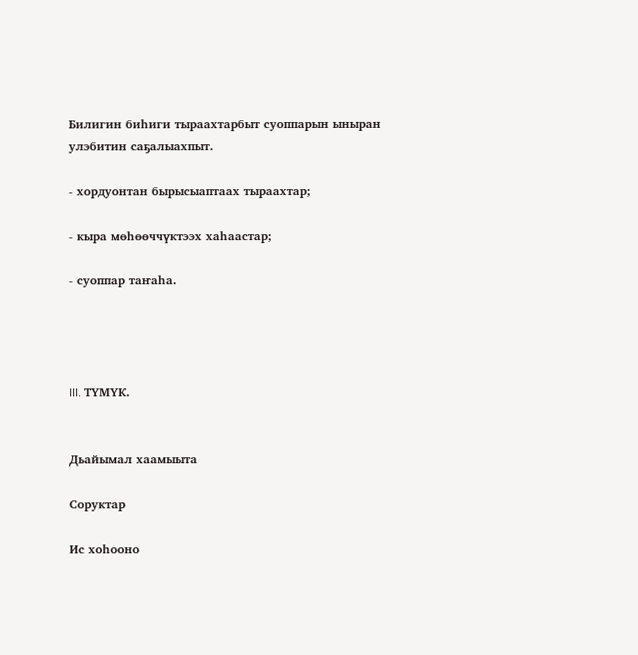Билигин биһиги тыраахтарбыт суоппарын ыныран улэбитин саҕалыахпыт.

- хордуонтан бырысыаптаах тыраахтар;

- кыра мөһөөччүктээх хаһаастар;

- суоппар таҥаһа.




III. ТҮМҮК.


Дьайымал хаамыыта

Соруктар

Ис хоһооно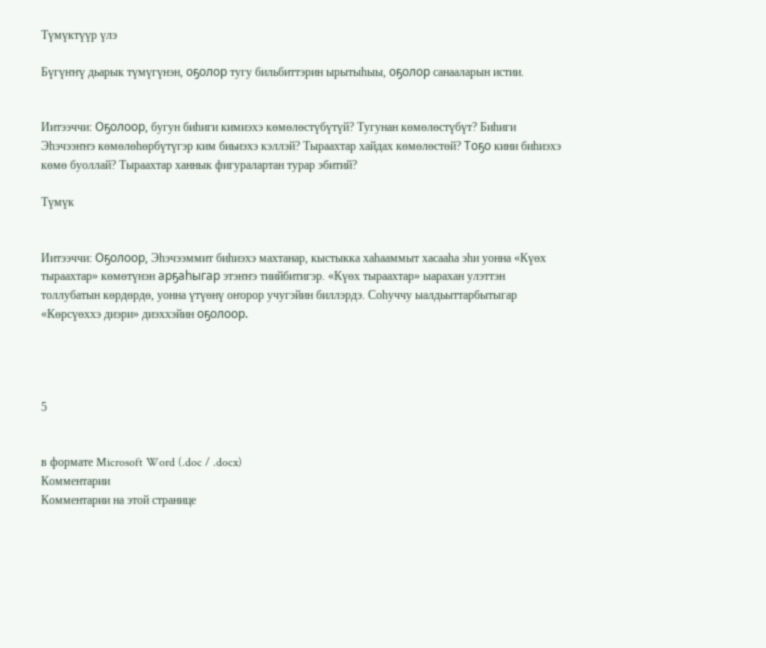Түмүктүүр үлэ

Бүгүҥҥү дьарык түмүгүнэн, оҕолор тугу бильбиттэрин ырытыһыы, оҕолор санааларын истии.


Иитээччи: Оҕолоор, бугун биһиги кимиэхэ көмөлөстүбүтүй? Тугунан көмөлөстүбүт? Биһиги Эһэчээҥҥэ көмөлөһөрбүтүгэр ким биьиэхэ кэллэй? Тыраахтар хайдах көмөлөстөй? Тоҕо кини биһиэхэ көмө буоллай? Тыраахтар ханнык фигуралартан турар эбитий?

Түмүк


Иитээччи: Оҕолоор, Эһэчээммит биһиэхэ махтанар, кыстыкка хаһааммыт хасааһа эһи уонна «Күөх тыраахтар» көмөтүнэн арҕаһыгар этэҥҥэ тиийбитигэр. «Күөх тыраахтар» ыарахан улэттэн толлубатын көрдөрдө, уонна үтүөнү оҥорор учугэйин биллэрдэ. Соһуччу ыалдьыттарбытыгар «Көрсүөххэ диэри» диэххэйин оҕолоор.




5


в формате Microsoft Word (.doc / .docx)
Комментарии
Комментарии на этой странице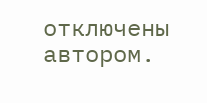отключены автором.